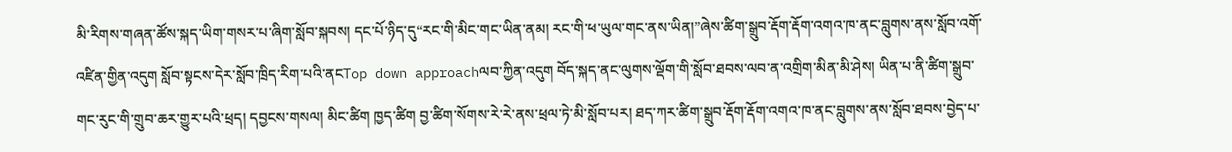མི་རིགས་གཞན་ཚོས་སྐད་ཡིག་གསར་པ་ཞིག་སློབ་སྐབས། དང་པོ་ཉིད་དུ“རང་གི་མིང་གང་ཡིན་ནམ། རང་གི་ཕ་ཡུལ་གང་ནས་ཡིན།”ཞེས་ཚིག་སྒྲུབ་རྡོག་རྡོག་འགའ་ཁ་ནང་བླུགས་ནས་སློབ་འགོ་འཛིན་གྱིན་འདུག སློབ་སྟངས་དེར་སློབ་ཁྲིད་རིག་པའི་ནངTop down approachལབ་ཀྱིན་འདུག བོད་སྐད་ནང་ལུགས་ལྡོག་གི་སློབ་ཐབས་ལབ་ན་འགྲིག་མིན་མི་ཤེས། ཡིན་པ་ནི་ཚིག་སྒྲུབ་གང་རུང་གི་གྲུབ་ཆར་གྱུར་པའི་ཕྲད། དབྱངས་གསལ། མིང་ཚིག ཁྱད་ཚིག བྱ་ཚིག་སོགས་རེ་རེ་ནས་ཕྲལ་ཏེ་མི་སློབ་པར། ཐད་ཀར་ཚིག་སྒྲུབ་རྡོག་རྡོག་འགའ་ཁ་ནང་བླུགས་ནས་སློབ་ཐབས་བྱེད་པ་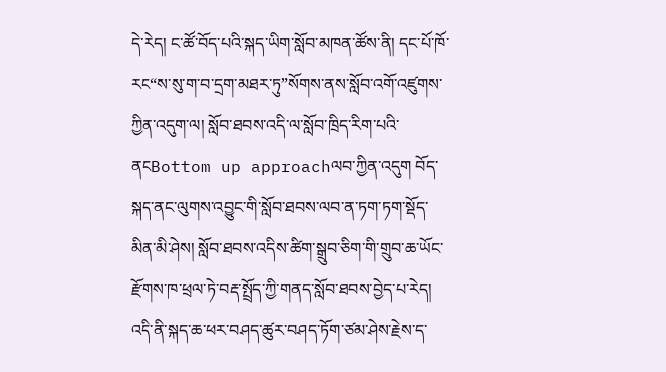དེ་རེད། ང་ཚོ་བོད་པའི་སྐད་ཡིག་སློབ་མཁན་ཚོས་ནི། དང་པོ་ཁོ་རང“ས་སུ་ག་བ་དྲག་མཐར་ཏུ”སོགས་ནས་སློབ་འགོ་འཛུགས་ཀྱིན་འདུག་ལ། སློབ་ཐབས་འདི་ལ་སློབ་ཁྲིད་རིག་པའི་ནངBottom up approachལབ་ཀྱིན་འདུག བོད་སྐད་ནང་ལུགས་འབྱུང་གི་སློབ་ཐབས་ལབ་ན་ཏག་ཏག་སྡོད་མིན་མི་ཤེས། སློབ་ཐབས་འདིས་ཚིག་སྒྲུབ་ཅིག་གི་གྲུབ་ཆ་ཡོང་རྫོགས་ཁ་ཕྲལ་ཏེ་བརྡ་སྤྲོད་ཀྱི་གནད་སློབ་ཐབས་བྱེད་པ་རེད། འདི་ནི་སྐད་ཆ་ཕར་བཤད་ཚུར་བཤད་ཏོག་ཙམ་ཤེས་རྗེས་ད་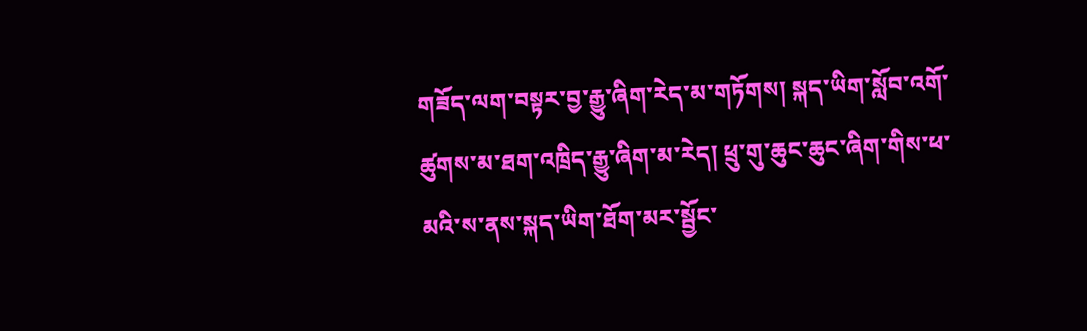གཟོད་ལག་བསྟར་བྱ་རྒྱུ་ཞིག་རེད་མ་གཏོགས། སྐད་ཡིག་སློབ་འགོ་ཚུགས་མ་ཐག་འཁྲིད་རྒྱུ་ཞིག་མ་རེད། ཕྲུ་གུ་ཆུང་ཆུང་ཞིག་གིས་ཕ་མའི་ས་ནས་སྐད་ཡིག་ཐོག་མར་སྦྱོང་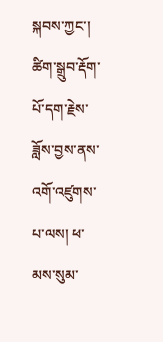སྐབས་ཀྱང་། ཚིག་སྒྲུབ་རྡོག་པོ་དག་རྗེས་ཟློས་བྱས་ནས་འགོ་འཛུགས་པ་ལས། ཕ་མས་སུམ་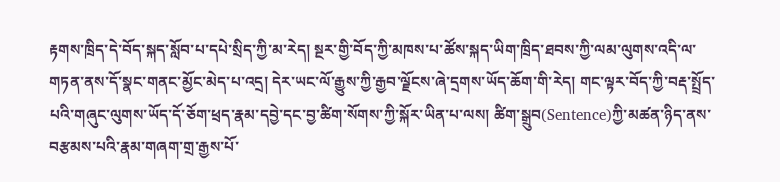རྟགས་ཁྲིད་དེ་བོད་སྐད་སློབ་པ་དཔེ་སྲིད་ཀྱི་མ་རེད། སྔར་གྱི་བོད་ཀྱི་མཁས་པ་ཚོས་སྐད་ཡིག་ཁྲིད་ཐབས་ཀྱི་ལམ་ལུགས་འདི་ལ་གཏན་ནས་དོ་སྣང་གནང་མྱོང་མེད་པ་འདྲ། དེར་ཡང་ལོ་རྒྱུས་ཀྱི་རྒྱབ་ལྗོངས་ཞེ་དྲགས་ཡོད་ཆོག་གི་རེད། གང་ལྟར་བོད་ཀྱི་བརྡ་སྤྲོད་པའི་གཞུང་ལུགས་ཡོད་དོ་ཅོག་ཕྲད་རྣམ་དབྱེ་དང་བྱ་ཚིག་སོགས་ཀྱི་སྐོར་ཡིན་པ་ལས། ཚིག་སྒྲུབ(Sentence)ཀྱི་མཚན་ཉིད་ནས་བརྩམས་པའི་རྣམ་གཞག་གྲ་རྒྱས་པོ་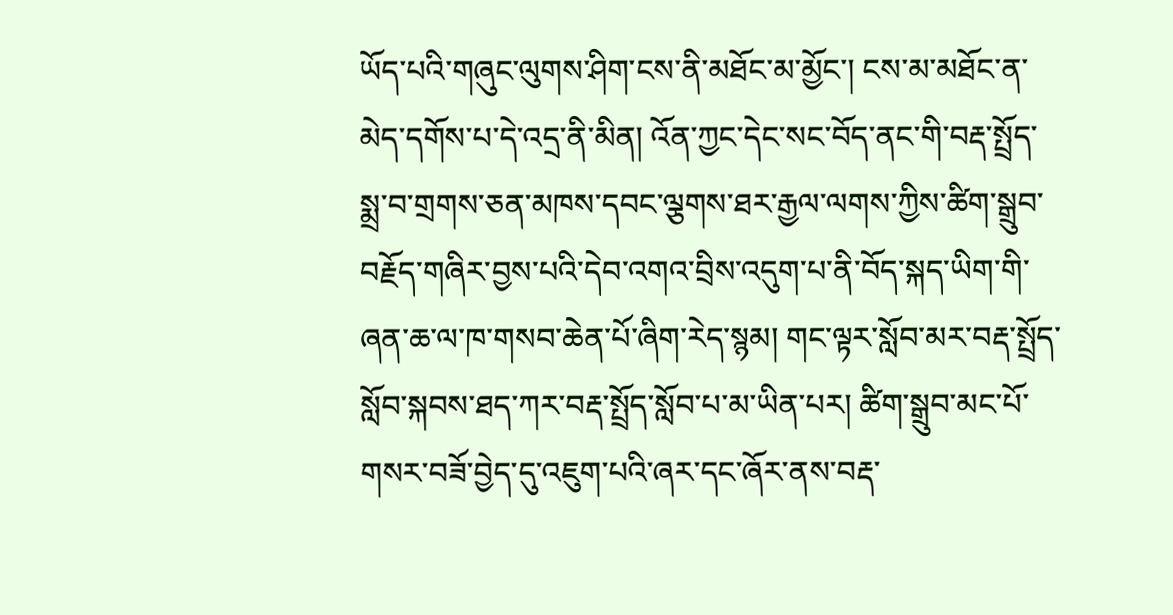ཡོད་པའི་གཞུང་ལུགས་ཤིག་ངས་ནི་མཐོང་མ་མྱོང་། ངས་མ་མཐོང་ན་མེད་དགོས་པ་དེ་འདྲ་ནི་མིན། འོན་ཀྱང་དེང་སང་བོད་ནང་གི་བརྡ་སྤྲོད་སྨྲ་བ་གྲགས་ཅན་མཁས་དབང་ལྕགས་ཐར་རྒྱལ་ལགས་ཀྱིས་ཚིག་སྒྲུབ་བརྗོད་གཞིར་བྱས་པའི་དེབ་འགའ་བྲིས་འདུག་པ་ནི་བོད་སྐད་ཡིག་གི་ཞན་ཆ་ལ་ཁ་གསབ་ཆེན་པོ་ཞིག་རེད་སྙམ། གང་ལྟར་སློབ་མར་བརྡ་སྤྲོད་སློབ་སྐབས་ཐད་ཀར་བརྡ་སྤྲོད་སློབ་པ་མ་ཡིན་པར། ཚིག་སྒྲུབ་མང་པོ་གསར་བཟོ་བྱེད་དུ་འཇུག་པའི་ཞར་དང་ཞོར་ནས་བརྡ་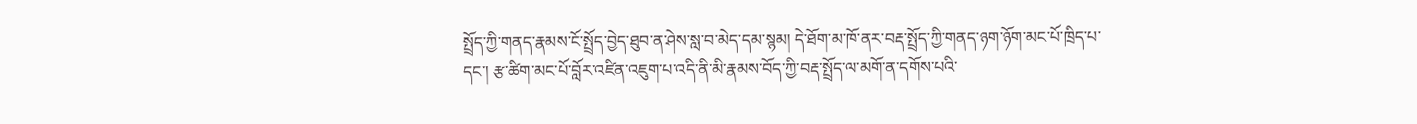སྤྲོད་ཀྱི་གནད་རྣམས་ངོ་སྤྲོད་བྱེད་ཐུབ་ན་ཤེས་སླ་བ་མེད་དམ་སྙམ། དེ་ཐོག་མ་ཁོ་ནར་བརྡ་སྤྲོད་ཀྱི་གནད་ཉག་ཉོག་མང་པོ་ཁྲིད་པ་དང་། རྩ་ཚིག་མང་པོ་བློར་འཛིན་འཇུག་པ་འདི་ནི་མི་རྣམས་བོད་ཀྱི་བརྡ་སྤྲོད་ལ་མགོ་ན་དགོས་པའི་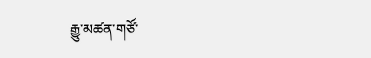རྒྱུ་མཚན་གཙོ་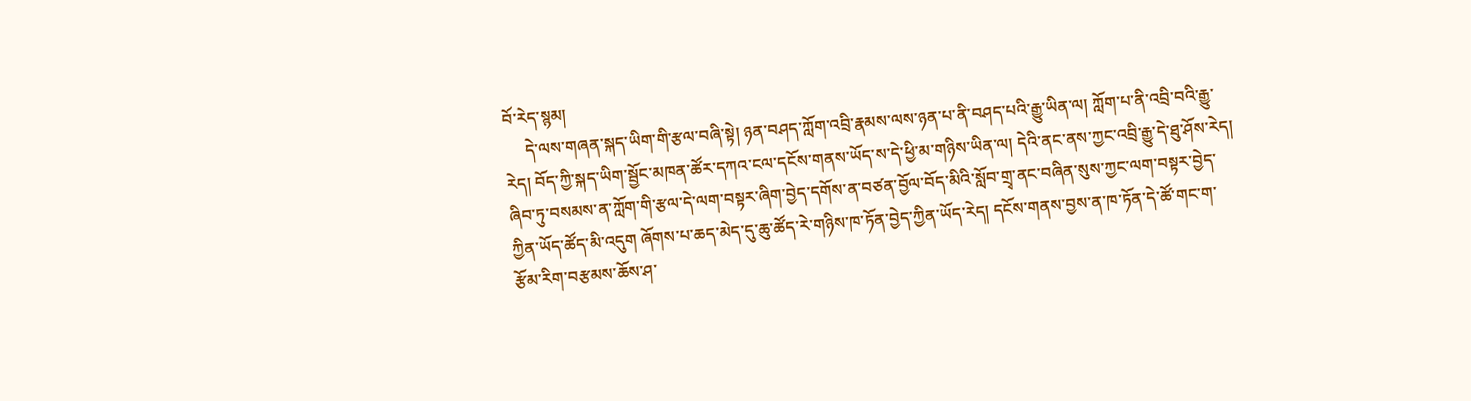བོ་རེད་སྙམ།
     དེ་ལས་གཞན་སྐད་ཡིག་གི་རྩལ་བཞི་སྟེ། ཉན་བཤད་ཀློག་འབྲི་རྣམས་ལས་ཉན་པ་ནི་བཤད་པའི་རྒྱུ་ཡིན་ལ། ཀློག་པ་ནི་འབྲི་བའི་རྒྱུ་རེད། བོད་ཀྱི་སྐད་ཡིག་སྦྱོང་མཁན་ཚོར་དཀའ་ངལ་དངོས་གནས་ཡོད་ས་དེ་ཕྱི་མ་གཉིས་ཡིན་ལ། དེའི་ནང་ནས་ཀྱང་འབྲི་རྒྱུ་དེ་ཐུ་ཤོས་རེད། ཞིབ་ཏུ་བསམས་ན་ཀློག་གི་རྩལ་དེ་ལག་བསྟར་ཞིག་བྱེད་དགོས་ན་བཙན་བྱོལ་བོད་མིའི་སློབ་གྲྭ་ནང་བཞིན་སུས་ཀྱང་ལག་བསྟར་བྱེད་ཀྱིན་ཡོད་ཚོད་མི་འདུག ཞོགས་པ་ཆད་མེད་དུ་ཆུ་ཚོད་རེ་གཉིས་ཁ་ཏོན་བྱེད་ཀྱིན་ཡོད་རེད། དངོས་གནས་བྱས་ན་ཁ་ཏོན་དེ་ཚོ་གང་ག་རྩོམ་རིག་བརྩམས་ཆོས་ཤ་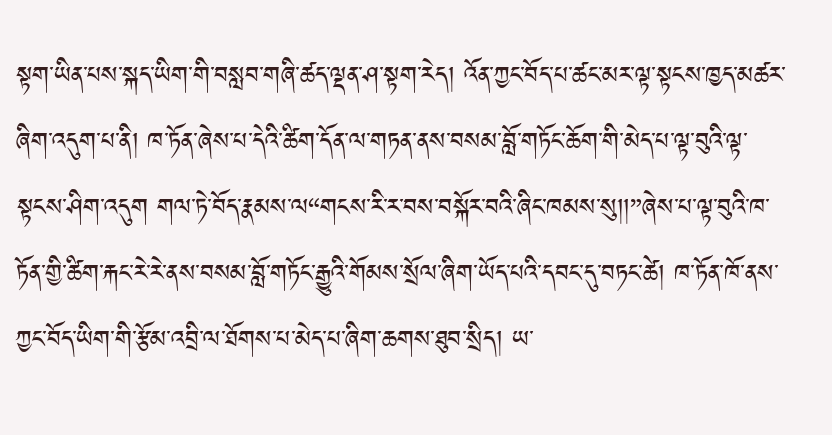སྟག་ཡིན་པས་སྐད་ཡིག་གི་བསླབ་གཞི་ཚད་ལྡན་ཤ་སྟག་རེད། འོན་ཀྱང་བོད་པ་ཚང་མར་ལྟ་སྟངས་ཁྱད་མཚར་ཞིག་འདུག་པ་ནི། ཁ་ཏོན་ཞེས་པ་དེའི་ཚིག་དོན་ལ་གཏན་ནས་བསམ་བློ་གཏོང་ཆོག་གི་མེད་པ་ལྟ་བུའི་ལྟ་སྟངས་ཤིག་འདུག གལ་ཏེ་བོད་རྣམས་ལ“གངས་རི་ར་བས་བསྐོར་བའི་ཞིང་ཁམས་སུ།།”ཞེས་པ་ལྟ་བུའི་ཁ་ཏོན་གྱི་ཚིག་རྐང་རེ་རེ་ནས་བསམ་བློ་གཏོང་རྒྱུའི་གོམས་སྲོལ་ཞིག་ཡོད་པའི་དབང་དུ་བཏང་ཚེ། ཁ་ཏོན་ཁོ་ནས་ཀྱང་བོད་ཡིག་གི་རྩོམ་འབྲི་ལ་ཐོགས་པ་མེད་པ་ཞིག་ཆགས་ཐུབ་སྲིད། ཡ་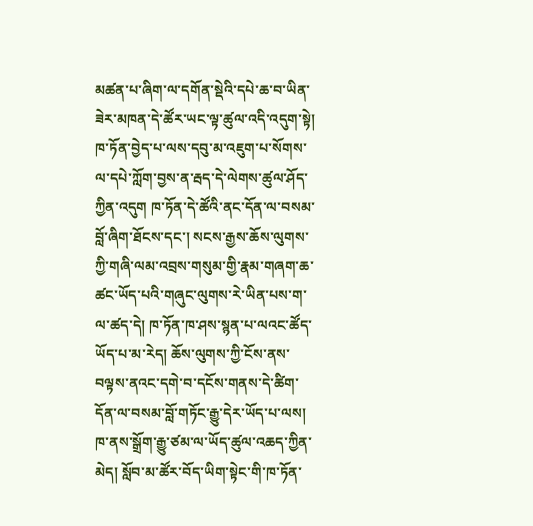མཚན་པ་ཞིག་ལ་དགོན་སྡེའི་དཔེ་ཆ་བ་ཡིན་ཟེར་མཁན་དེ་ཚོར་ཡང་ལྟ་ཚུལ་འདི་འདུག་སྟེ། ཁ་ཏོན་བྱེད་པ་ལས་དབུ་མ་འཇུག་པ་སོགས་ལ་དཔེ་ཀློག་བྱས་ན་རྦད་དེ་ལེགས་ཚུལ་ཤོད་ཀྱིན་འདུག ཁ་ཏོན་དེ་ཚོའི་ནང་དོན་ལ་བསམ་བློ་ཞིག་ཐོངས་དང་། སངས་རྒྱས་ཆོས་ལུགས་ཀྱི་གཞི་ལམ་འབྲས་གསུམ་གྱི་རྣམ་གཞག་ཆ་ཚང་ཡོད་པའི་གཞུང་ལུགས་རེ་ཡིན་པས་ག་ལ་ཚད་དེ། ཁ་ཏོན་ཁ་ཤས་སྙན་པ་ལའང་ཚོད་ཡོད་པ་མ་རེད། ཆོས་ལུགས་ཀྱི་ངོས་ནས་བལྟས་ནའང་དགེ་བ་དངོས་གནས་དེ་ཚིག་དོན་ལ་བསམ་བློ་གཏོང་རྒྱུ་དེར་ཡོད་པ་ལས། ཁ་ནས་སྒྲོག་རྒྱུ་ཙམ་ལ་ཡོད་ཚུལ་འཆད་ཀྱིན་མེད། སློབ་མ་ཚོར་བོད་ཡིག་སྟེང་གི་ཁ་ཏོན་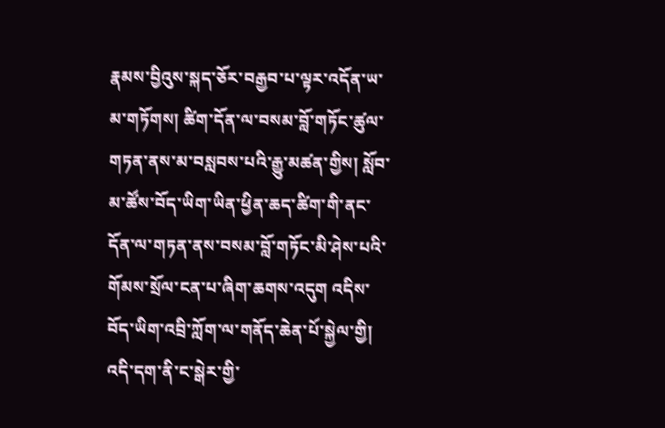རྣམས་བྱིའུས་སྐད་ཅོར་བརྒྱབ་པ་ལྟར་འདོན་ཡ་མ་གཏོགས། ཚིག་དོན་ལ་བསམ་བློ་གཏོང་ཚུལ་གཏན་ནས་མ་བསླབས་པའི་རྒྱུ་མཚན་གྱིས། སློབ་མ་ཚོས་བོད་ཡིག་ཡིན་ཕྱིན་ཆད་ཚིག་གི་ནང་དོན་ལ་གཏན་ནས་བསམ་བློ་གཏོང་མི་ཤེས་པའི་གོམས་སྲོལ་ངན་པ་ཞིག་ཆགས་འདུག འདིས་བོད་ཡིག་འབྲི་ཀློག་ལ་གནོད་ཆེན་པོ་སྐྱེལ་གྱི། འདི་དག་ནི་ང་སྒེར་གྱི་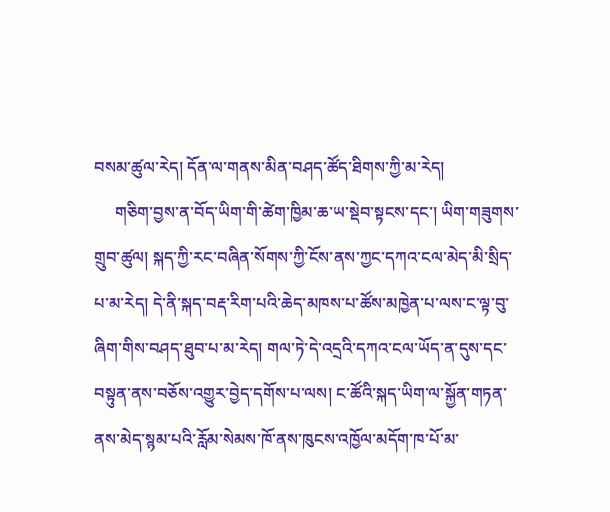བསམ་ཚུལ་རེད། དོན་ལ་གནས་མིན་བཤད་ཚོད་ཐིགས་ཀྱི་མ་རེད།
     གཅིག་བྱས་ན་བོད་ཡིག་གི་ཚེག་ཁྱིམ་ཆ་ཡ་སྡེབ་སྟངས་དང་། ཡིག་གཟུགས་གྲུབ་ཚུལ། སྐད་ཀྱི་རང་བཞིན་སོགས་ཀྱི་ངོས་ནས་ཀྱང་དཀའ་ངལ་མེད་མི་སྲིད་པ་མ་རེད། དེ་ནི་སྐད་བརྡ་རིག་པའི་ཆེད་མཁས་པ་ཚོས་མཁྱེན་པ་ལས་ང་ལྟ་བུ་ཞིག་གིས་བཤད་ཐུབ་པ་མ་རེད། གལ་ཏེ་དེ་འདྲའི་དཀའ་ངལ་ཡོད་ན་དུས་དང་བསྟུན་ནས་བཅོས་འགྱུར་བྱེད་དགོས་པ་ལས། ང་ཚོའི་སྐད་ཡིག་ལ་སྐྱོན་གཏན་ནས་མེད་སྙམ་པའི་རློམ་སེམས་ཁོ་ནས་ཁུངས་འཁྱོལ་མདོག་ཁ་པོ་མ་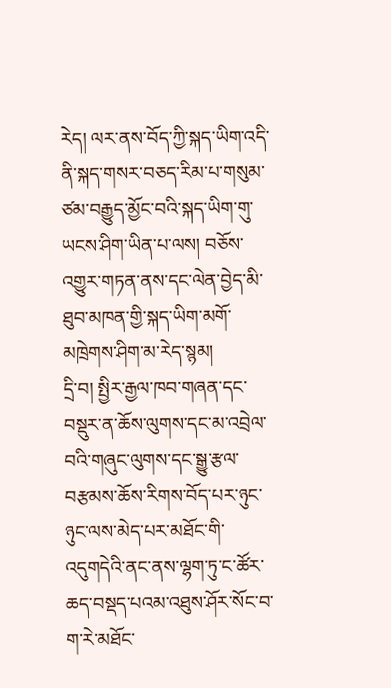རེད། ལར་ནས་བོད་ཀྱི་སྐད་ཡིག་འདི་ནི་སྐད་གསར་བཅད་རིམ་པ་གསུམ་ཙམ་བརྒྱུད་མྱོང་བའི་སྐད་ཡིག་གུ་ཡངས་ཤིག་ཡིན་པ་ལས། བཅོས་འགྱུར་གཏན་ནས་དང་ལེན་བྱེད་མི་ཐུབ་མཁན་གྱི་སྐད་ཡིག་མགོ་མཁྲེགས་ཤིག་མ་རེད་སྙམ།
དྲི་བ། སྤྱིར་རྒྱལ་ཁབ་གཞན་དང་བསྡུར་ན་ཆོས་ལུགས་དང་མ་འབྲེལ་བའི་གཞུང་ལུགས་དང་སྒྱུ་རྩལ་བརྩམས་ཆོས་རིགས་བོད་པར་ཉུང་ཉུང་ལས་མེད་པར་མཐོང་གི་འདུགདེའི་ནང་ནས་ལྷག་ཏུ་ང་ཚོར་ཆད་བསྡད་པའམ་འཐུས་ཤོར་སོང་བ་ག་རེ་མཐོང་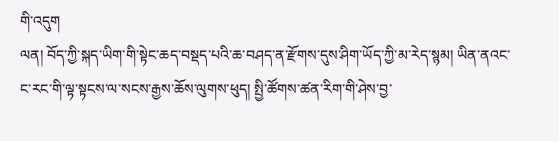གི་འདུག
ལན། བོད་ཀྱི་སྐད་ཡིག་གི་སྟེང་ཆད་བསྡད་པའི་ཆ་བཤད་ན་རྫོགས་དུས་ཤིག་ཡོད་ཀྱི་མ་རེད་སྙམ། ཡིན་ནའང་ང་རང་གི་ལྟ་སྟངས་ལ་སངས་རྒྱས་ཆོས་ལུགས་ཕུད། སྤྱི་ཚོགས་ཚན་རིག་གི་ཤེས་བྱ་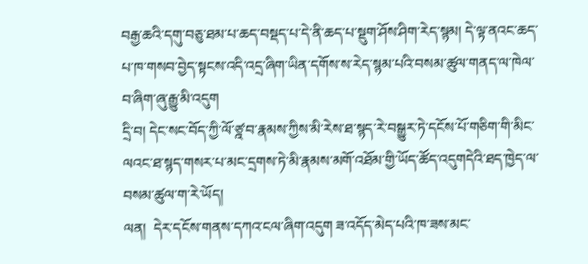བརྒྱ་ཆའི་དགུ་བཅུ་ཐམ་པ་ཆད་བསྡད་པ་དེ་ནི་ཆད་པ་སྡུག་ཤོས་ཤིག་རེད་སྙམ། དེ་ལྟ་ནའང་ཆད་པ་ཁ་གསབ་བྱེད་སྟངས་འདི་འདྲ་ཞིག་ཡིན་དགོས་ས་རེད་སྙམ་པའི་བསམ་ཚུལ་གནད་ལ་ཁེལ་བ་ཞིག་ཞུ་རྒྱུ་མི་འདུག
དྲི་བ། དེང་སང་བོད་ཀྱི་ལོ་ཙྰ་བ་རྣམས་ཀྱིས་མི་རེས་ཐ་སྙད་རེ་བསྒྱུར་ཏེ་དངོས་པོ་གཅིག་གི་མིང་ལའང་ཐ་སྙད་གསར་པ་མང་དྲགས་ཏེ་མི་རྣམས་མགོ་འཐོམ་གྱི་ཡོད་ཚོད་འདུགདེའི་ཐད་ཁྱེད་ལ་བསམ་ཚུལ་ག་རེ་ཡོད།
ལན།  དེར་དངོས་གནས་དཀའ་ངལ་ཞིག་འདུག ཟ་འདོད་མེད་པའི་ཁ་ཟས་མང་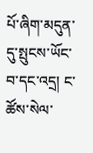པོ་ཞིག་མདུན་དུ་སྤུངས་ཡོང་བ་དང་འདྲ། ང་ཚོས་སེལ་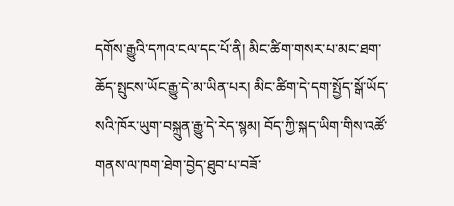དགོས་རྒྱུའི་དཀའ་ངལ་དང་པོ་ནི། མིང་ཚིག་གསར་པ་མང་ཐག་ཆོད་སྤུངས་ཡོང་རྒྱུ་དེ་མ་ཡིན་པར། མིང་ཚིག་དེ་དག་སྤྱོད་སྒོ་ཡོད་སའི་ཁོར་ཡུག་བསྐྲུན་རྒྱུ་དེ་རེད་སྙམ། བོད་ཀྱི་སྐད་ཡིག་གིས་འཚོ་གནས་ལ་ཁག་ཐེག་བྱེད་ཐུབ་པ་བཟོ་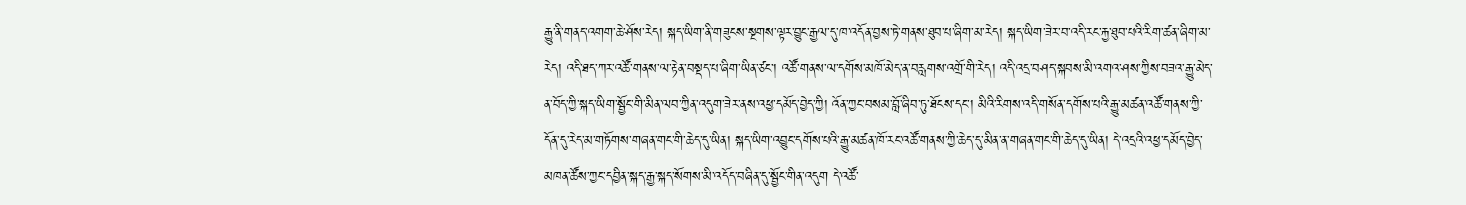རྒྱུ་ནི་གནད་འགག་ཆེ་ཤོས་རེད། སྐད་ཡིག་ནི་གཟུངས་སྔགས་ལྟར་བྱུང་རྒྱལ་དུ་ཁ་འདོན་བྱས་ཏེ་གནས་ཐུབ་པ་ཞིག་མ་རེད། སྐད་ཡིག་ཟེར་བ་འདི་རང་རྐྱ་ཐུབ་པའི་རིག་ཚན་ཞིག་མ་རེད། འདི་ཐད་ཀར་འཚོ་གནས་ལ་རྟེན་བསྡད་པ་ཞིག་ཡིན་ཙང་། འཚོ་གནས་ལ་དགོས་མཁོ་མེད་ན་བརླགས་འགྲོ་གི་རེད། འདི་འདྲ་བཤད་སྐབས་མི་འགའ་ཤས་ཀྱིས་བཟའ་རྒྱུ་མེད་ན་བོད་ཀྱི་སྐད་ཡིག་སྦྱོང་གི་མིན་ལབ་ཀྱིན་འདུག་ཟེར་ནས་འཕྱ་དམོད་བྱེད་ཀྱི། འོན་ཀྱང་བསམ་བློ་ཞིབ་ཏུ་ཐོངས་དང་། མིའི་རིགས་འདི་གསོན་དགོས་པའི་རྒྱུ་མཚན་འཚོ་གནས་ཀྱི་དོན་དུ་རེད་མ་གཏོགས་གཞན་གང་གི་ཆེད་དུ་ཡིན། སྐད་ཡིག་འབྱུང་དགོས་པའི་རྒྱུ་མཚན་ཁོ་རང་འཚོ་གནས་ཀྱི་ཆེད་དུ་མིན་ན་གཞན་གང་གི་ཆེད་དུ་ཡིན། དེ་འདྲའི་འཕྱ་དམོད་བྱེད་མཁན་ཚོས་ཀྱང་དབྱིན་སྐད་རྒྱ་སྐད་སོགས་མི་འདོད་བཞིན་དུ་སྦྱོང་གིན་འདུག དེ་འཚོ་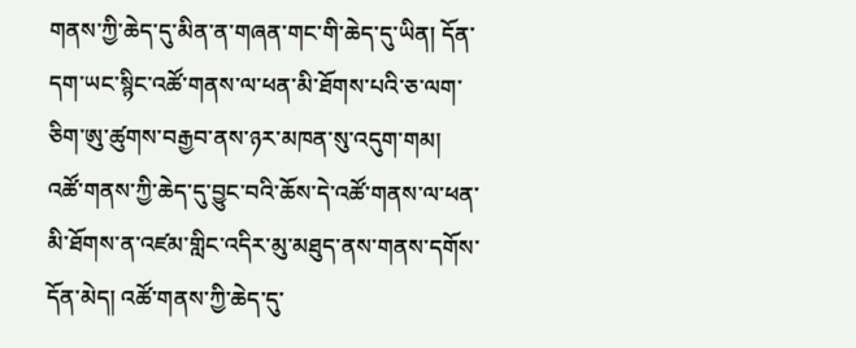གནས་ཀྱི་ཆེད་དུ་མིན་ན་གཞན་གང་གི་ཆེད་དུ་ཡིན། དོན་དག་ཡང་སྙིང་འཚོ་གནས་ལ་ཕན་མི་ཐོགས་པའི་ཅ་ལག་ཅིག་ཨུ་ཚུགས་བརྒྱབ་ནས་ཉར་མཁན་སུ་འདུག་གམ། འཚོ་གནས་ཀྱི་ཆེད་དུ་བྱུང་བའི་ཆོས་དེ་འཚོ་གནས་ལ་ཕན་མི་ཐོགས་ན་འཛམ་གླིང་འདིར་མུ་མཐུད་ནས་གནས་དགོས་དོན་མེད། འཚོ་གནས་ཀྱི་ཆེད་དུ་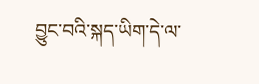བྱུང་བའི་སྐད་ཡིག་དེ་ལ་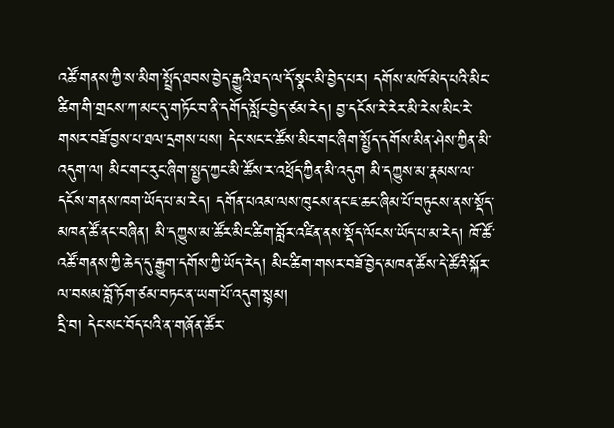འཚོ་གནས་ཀྱི་ས་མིག་སྤྲོད་ཐབས་བྱེད་རྒྱུའི་ཐད་ལ་དོ་སྣང་མི་བྱེད་པར། དགོས་མཁོ་མེད་པའི་མིང་ཚིག་གི་གྲངས་ཀ་མང་དུ་གཏོང་བ་ནི་དགོད་སློང་བྱེད་ཙམ་རེད། བྱ་དངོས་རེ་རེར་མི་རེས་མིང་རེ་གསར་བཟོ་བྱས་པ་ཐལ་དྲགས་པས། དེང་སང་ང་ཚོས་མིང་གང་ཞིག་སྤྱོད་དགོས་མིན་ཤེས་ཀྱིན་མི་འདུག་ལ། མིང་གང་རུང་ཞིག་སྤྱད་ཀྱང་མི་ཚོས་ར་འཕྲོད་ཀྱིན་མི་འདུག མི་དཀྱུས་མ་རྣམས་ལ་དངོས་གནས་ཁག་ཡོད་པ་མ་རེད། དགོན་པའམ་ལས་ཁུངས་ནང་ཇ་ཆང་ཞིམ་པོ་བཏུངས་ནས་སྡོད་མཁན་ཚོ་ནང་བཞིན། མི་དཀྱུས་མ་ཚོར་མིང་ཚིག་བློར་འཛིན་ནས་སྡོད་ལོངས་ཡོད་པ་མ་རེད། ཁོ་ཚོ་འཚོ་གནས་ཀྱི་ཆེད་དུ་རྒྱུག་དགོས་ཀྱི་ཡོད་རེད། མིང་ཚིག་གསར་བཟོ་བྱེད་མཁན་ཚོས་དེ་ཚོའི་སྐོར་ལ་བསམ་བློ་ཏོག་ཙམ་བཏང་ན་ཡག་པོ་འདུག་སྙམ།
དྲི་བ། དེང་སང་བོད་པའི་ན་གཞོན་ཚོར་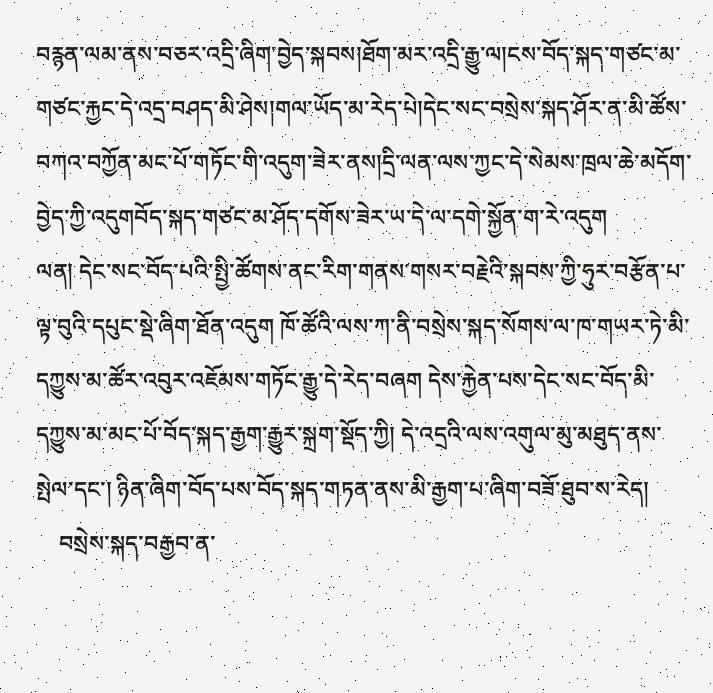བརྙན་ལམ་ནས་བཅར་འདྲི་ཞིག་བྱེད་སྐབས།ཐོག་མར་འདྲི་རྒྱུ་ལ།ངས་བོད་སྐད་གཙང་མ་གཙང་རྐྱང་དེ་འདྲ་བཤད་མི་ཤེས།གལ་ཡོད་མ་རེད་པེ།དེང་སང་བསྲེས་སྐད་ཤོར་ན་མི་ཚོས་བཀའ་བཀྱོན་མང་པོ་གཏོང་གི་འདུག་ཟེར་ནས།དྲི་ལན་ལས་ཀྱང་དེ་སེམས་ཁྲལ་ཆེ་མདོག་བྱེད་ཀྱི་འདུགབོད་སྐད་གཙང་མ་ཤོད་དགོས་ཟེར་ཡ་དེ་ལ་དགེ་སྐྱོན་ག་རེ་འདུག
ལན། དེང་སང་བོད་པའི་སྤྱི་ཚོགས་ནང་རིག་གནས་གསར་བརྗེའི་སྐབས་ཀྱི་ཧུར་བརྩོན་པ་ལྟ་བུའི་དཔུང་སྡེ་ཞིག་ཐོན་འདུག ཁོ་ཚོའི་ལས་ཀ་ནི་བསྲེས་སྐད་སོགས་ལ་ཁ་གཡར་ཏེ་མི་དཀྱུས་མ་ཚོར་འབུར་འཇོམས་གཏོང་རྒྱུ་དེ་རེད་བཞག དེས་རྐྱེན་པས་དེང་སང་བོད་མི་དཀྱུས་མ་མང་པོ་བོད་སྐད་རྒྱག་རྒྱུར་སྐྲག་སྡོད་ཀྱི། དེ་འདྲའི་ལས་འགུལ་མུ་མཐུད་ནས་སྤེལ་དང་། ཉིན་ཞིག་བོད་པས་བོད་སྐད་གཏན་ནས་མི་རྒྱག་པ་ཞིག་བཟོ་ཐུབ་ས་རེད།
    བསྲེས་སྐད་བརྒྱབ་ན་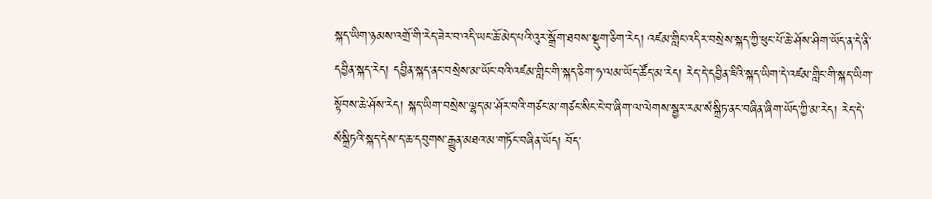སྐད་ཡིག་ཉམས་འགྲོ་གི་རེད་ཟེར་བ་འདི་ཡང་ཆོ་མེད་པའི་འུར་སྒྲོག་ཐབས་སྡུག་ཅིག་རེད། འཛམ་གླིང་འདིར་བསྲེས་སྐད་ཀྱི་ཕུང་པོ་ཆེ་ཤོས་ཤིག་ཡོད་ན་དེ་ནི་དབྱིན་སྐད་རེད། དབྱིན་སྐད་ནང་བསྲེས་མ་ཡོང་བའི་འཛམ་གླིང་གི་སྐད་ཅིག་ཧ་ལམ་ཡོད་ཚོད་མ་རེད། རེད་དེ་དབྱིན་ཇིའི་སྐད་ཡིག་དེ་འཛམ་གླིང་གི་སྐད་ཡིག་སྟོབས་ཆེ་ཤོས་རེད། སྐད་ཡིག་བསྲེས་ལྷད་མ་ཤོར་བའི་གཙང་མ་གཙང་སིང་ངེ་བ་ཞིག་ལ་ལེགས་སྦྱར་རམ་སཾསྐྲིཏ་ནང་བཞིན་ཞིག་ཡོད་ཀྱི་མ་རེད། རེད་དེ་སཾསྐྲིཏའི་སྐད་དེས་ད་ཆ་དབུགས་རྒྱུན་མཐའ་མ་གཏོང་བཞིན་ཡོད། བོད་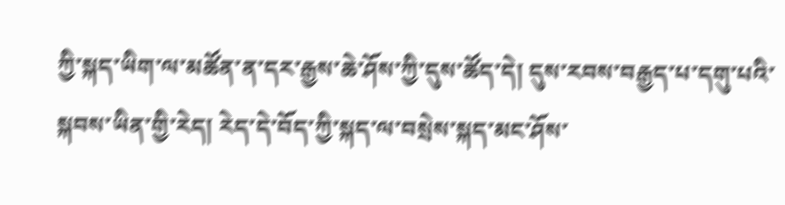ཀྱི་སྐད་ཡིག་ལ་མཚོན་ན་དར་རྒྱས་ཆེ་ཤོས་ཀྱི་དུས་ཚོད་དེ། དུས་རབས་བརྒྱད་པ་དགུ་པའི་སྐབས་ཡིན་གྱི་རེད། རེད་དེ་བོད་ཀྱི་སྐད་ལ་བསྲེས་སྐད་མང་ཤོས་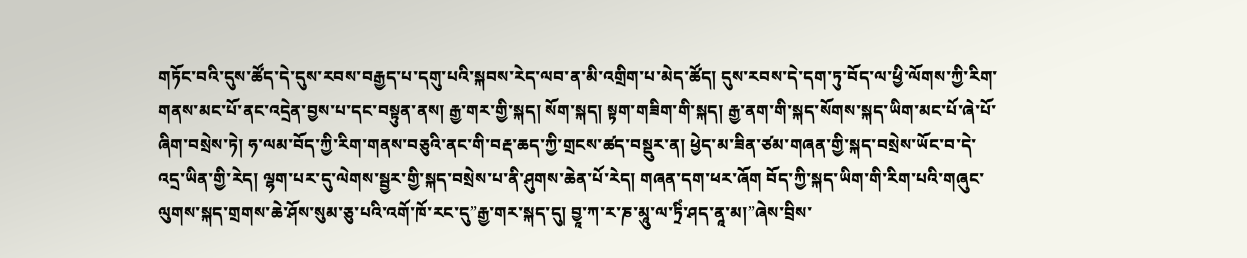གཏོང་བའི་དུས་ཚོད་དེ་དུས་རབས་བརྒྱད་པ་དགུ་པའི་སྐབས་རེད་ལབ་ན་མི་འགྲིག་པ་མེད་ཚོད། དུས་རབས་དེ་དག་ཏུ་བོད་ལ་ཕྱི་ལོགས་ཀྱི་རིག་གནས་མང་པོ་ནང་འདྲེན་བྱས་པ་དང་བསྟུན་ནས། རྒྱ་གར་གྱི་སྐད། སོག་སྐད། སྟག་གཟིག་གི་སྐད། རྒྱ་ནག་གི་སྐད་སོགས་སྐད་ཡིག་མང་པོ་ཞེ་པོ་ཞིག་བསྲེས་ཏེ། ཧ་ལམ་བོད་ཀྱི་རིག་གནས་བཅུའི་ནང་གི་བརྡ་ཆད་ཀྱི་གྲངས་ཚད་བསྡུར་ན། ཕྱེད་མ་ཟིན་ཙམ་གཞན་གྱི་སྐད་བསྲེས་ཡོང་བ་དེ་འདྲ་ཡིན་གྱི་རེད། ལྷག་པར་དུ་ལེགས་སྦྱར་གྱི་སྐད་བསྲེས་པ་ནི་ཤུགས་ཆེན་པོ་རེད། གཞན་དག་ཕར་ཞོག བོད་ཀྱི་སྐད་ཡིག་གི་རིག་པའི་གཞུང་ལུགས་སྐད་གྲགས་ཆེ་ཤོས་སུམ་ཅུ་པའི་འགོ་ཁོ་རང་དུ”རྒྱ་གར་སྐད་དུ། བྱཱ་ཀ་ར་ཎ་མཱུ་ལ་ཏྲིཾ་ཤད་ནཱ་མ།”ཞེས་བྲིས་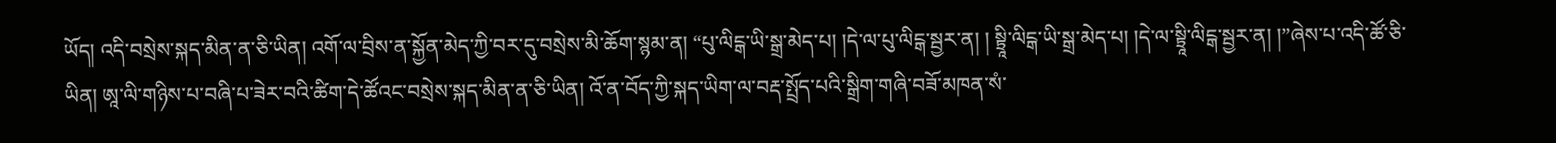ཡོད། འདི་བསྲེས་སྐད་མིན་ན་ཅི་ཡིན། འགོ་ལ་བྲིས་ན་སྐྱོན་མེད་ཀྱི་བར་དུ་བསྲེས་མི་ཆོག་སྙམ་ན། “པུ་ལིངྒ་ཡི་སྒྲ་མེད་པ། །དེ་ལ་པུ་ལིངྒ་སྦྱར་ན། ། སྟྲཱི་ལིངྒ་ཡི་སྒྲ་མེད་པ། །དེ་ལ་སྟྲཱི་ལིངྒ་སྦྱར་ན། །”ཞེས་པ་འདི་ཚོ་ཅི་ཡིན། ཨཱ་ལི་གཉིས་པ་བཞི་པ་ཟེར་བའི་ཚིག་དེ་ཚོའང་བསྲེས་སྐད་མིན་ན་ཅི་ཡིན། འོ་ན་བོད་ཀྱི་སྐད་ཡིག་ལ་བརྡ་སྤྲོད་པའི་སྒྲིག་གཞི་བཟོ་མཁན་སཾ་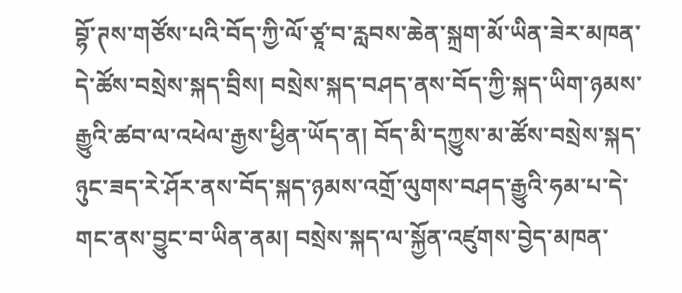བྷོ་ཊས་གཙོས་པའི་བོད་ཀྱི་ལོ་ཙཱ་བ་རླབས་ཆེན་སྐྲག་མོ་ཡིན་ཟེར་མཁན་དེ་ཚོས་བསྲེས་སྐད་བྲིས། བསྲེས་སྐད་བཤད་ནས་བོད་ཀྱི་སྐད་ཡིག་ཉམས་རྒྱུའི་ཚབ་ལ་འཕེལ་རྒྱས་ཕྱིན་ཡོད་ན། བོད་མི་དཀྱུས་མ་ཚོས་བསྲེས་སྐད་ཉུང་ཟད་རེ་ཤོར་ནས་བོད་སྐད་ཉམས་འགྲོ་ལུགས་བཤད་རྒྱུའི་ཧམ་པ་དེ་གང་ནས་བྱུང་བ་ཡིན་ནམ། བསྲེས་སྐད་ལ་སྐྱོན་འཛུགས་བྱེད་མཁན་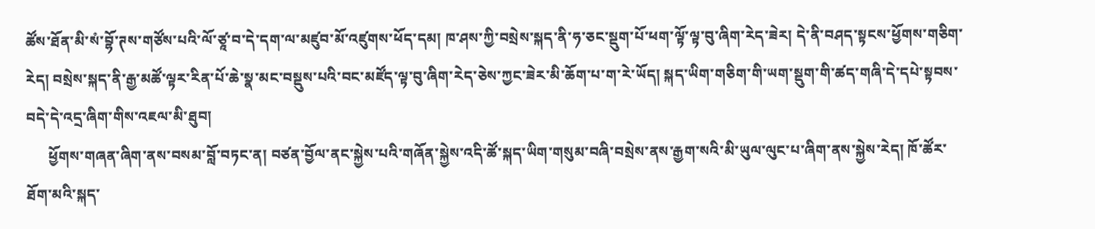ཚོས་ཐོན་མི་སཾ་བྷོ་ཊས་གཙོས་པའི་ལོ་ཙཱ་བ་དེ་དག་ལ་མཛུབ་མོ་འཛུགས་ཕོད་དམ། ཁ་ཤས་ཀྱི་བསྲེས་སྐད་ནི་ཧ་ཅང་སྡུག་པོ་ཕག་ལྟོ་ལྟ་བུ་ཞིག་རེད་ཟེར། དེ་ནི་བཤད་སྟངས་ཕྱོགས་གཅིག་རེད། བསྲེས་སྐད་ནི་རྒྱ་མཚོ་ལྟར་རིན་པོ་ཆེ་སྣ་མང་བསྡུས་པའི་བང་མཛོད་ལྟ་བུ་ཞིག་རེད་ཅེས་ཀྱང་ཟེར་མི་ཆོག་པ་ག་རེ་ཡོད། སྐད་ཡིག་གཅིག་གི་ཡག་སྡུག་གི་ཚད་གཞི་དེ་དཔེ་སྟབས་བདེ་དེ་འདྲ་ཞིག་གིས་འཇལ་མི་ཐུབ།
      ཕྱོགས་གཞན་ཞིག་ནས་བསམ་བློ་བཏང་ན། བཙན་བྱོལ་ནང་སྐྱེས་པའི་གཞོན་སྐྱེས་འདི་ཚོ་སྐད་ཡིག་གསུམ་བཞི་བསྲེས་ནས་རྒྱག་སའི་མི་ཡུལ་ལུང་པ་ཞིག་ནས་སྐྱེས་རེད། ཁོ་ཚོར་ཐོག་མའི་སྐད་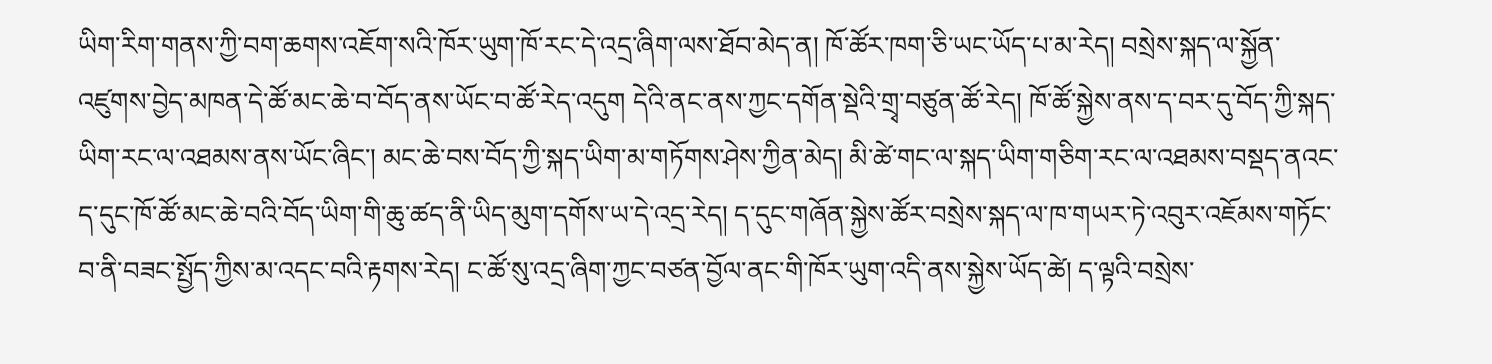ཡིག་རིག་གནས་ཀྱི་བག་ཆགས་འཇོག་སའི་ཁོར་ཡུག་ཁོ་རང་དེ་འདྲ་ཞིག་ལས་ཐོབ་མེད་ན། ཁོ་ཚོར་ཁག་ཅི་ཡང་ཡོད་པ་མ་རེད། བསྲེས་སྐད་ལ་སྐྱོན་འཛུགས་བྱེད་མཁན་དེ་ཚོ་མང་ཆེ་བ་བོད་ནས་ཡོང་བ་ཚོ་རེད་འདུག དེའི་ནང་ནས་ཀྱང་དགོན་སྡེའི་གྲྭ་བཙུན་ཚོ་རེད། ཁོ་ཚོ་སྐྱེས་ནས་ད་བར་དུ་བོད་ཀྱི་སྐད་ཡིག་རང་ལ་འཐམས་ནས་ཡོང་ཞིང་། མང་ཆེ་བས་བོད་ཀྱི་སྐད་ཡིག་མ་གཏོགས་ཤེས་ཀྱིན་མེད། མི་ཚེ་གང་ལ་སྐད་ཡིག་གཅིག་རང་ལ་འཐམས་བསྡད་ནའང་ད་དུང་ཁོ་ཚོ་མང་ཆེ་བའི་བོད་ཡིག་གི་ཆུ་ཚད་ནི་ཡིད་མུག་དགོས་ཡ་དེ་འདྲ་རེད། ད་དུང་གཞོན་སྐྱེས་ཚོར་བསྲེས་སྐད་ལ་ཁ་གཡར་ཏེ་འབུར་འཇོམས་གཏོང་བ་ནི་བཟང་སྤྱོད་ཀྱིས་མ་འདང་བའི་རྟགས་རེད། ང་ཚོ་སུ་འདྲ་ཞིག་ཀྱང་བཙན་བྱོལ་ནང་གི་ཁོར་ཡུག་འདི་ནས་སྐྱེས་ཡོད་ཚེ། ད་ལྟའི་བསྲེས་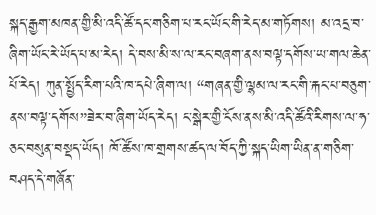སྐད་རྒྱག་མཁན་གྱི་མི་འདི་ཚོ་དང་གཅིག་པ་རང་ཡོང་གི་རེད་མ་གཏོགས། མ་འདྲ་བ་ཞིག་ཡོང་རེ་ཡོད་པ་མ་རེད། དེ་བས་མི་ས་ལ་རང་བཞག་ནས་བལྟ་དགོས་ཡ་གལ་ཆེན་པོ་རེད། ཀུན་སྤྱོད་རིག་པའི་ཁ་དཔེ་ཞིག་ལ། “གཞན་གྱི་ལྷམ་ལ་རང་གི་རྐང་པ་བཅུག་ནས་བལྟ་དགོས”ཟེར་བ་ཞིག་ཡོད་རེད། ང་སྒེར་གྱི་ངོས་ནས་མི་འདི་ཚོའི་རིགས་ལ་ཧ་ཅང་བསུན་བསྡད་ཡོད། ཁོ་ཚོས་ཁ་གྲགས་ཚད་ལ་བོད་ཀྱི་སྐད་ཡིག་ཡིན་ན་གཅིག་བཤད་དེ་གཞོན་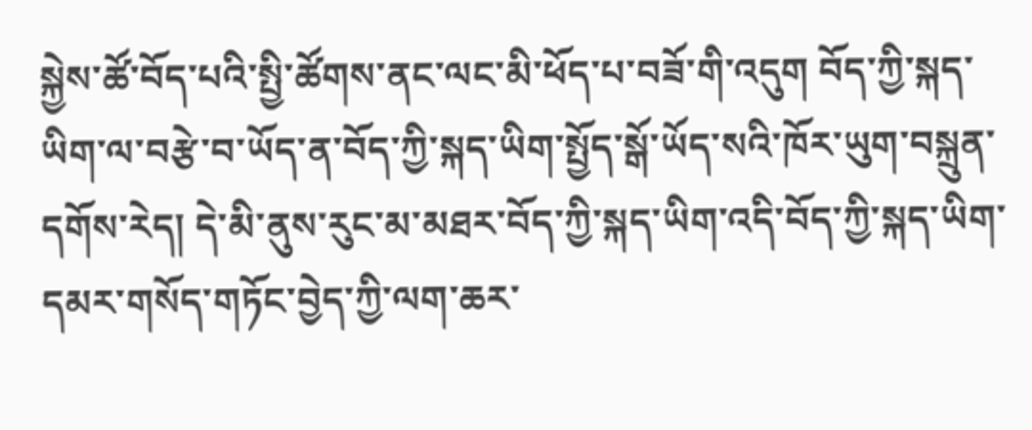སྐྱེས་ཚོ་བོད་པའི་སྤྱི་ཚོགས་ནང་ལང་མི་ཕོད་པ་བཟོ་གི་འདུག བོད་ཀྱི་སྐད་ཡིག་ལ་བརྩེ་བ་ཡོད་ན་བོད་ཀྱི་སྐད་ཡིག་སྤྱོད་སྒོ་ཡོད་སའི་ཁོར་ཡུག་བསྐྲུན་དགོས་རེད། དེ་མི་ནུས་རུང་མ་མཐར་བོད་ཀྱི་སྐད་ཡིག་འདི་བོད་ཀྱི་སྐད་ཡིག་དམར་གསོད་གཏོང་བྱེད་ཀྱི་ལག་ཆར་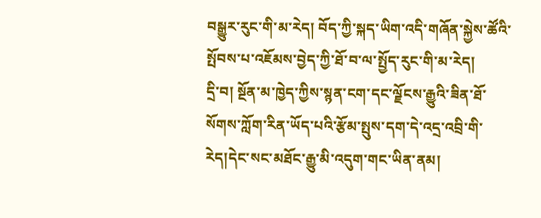བསྒྱུར་རུང་གི་མ་རེད། བོད་ཀྱི་སྐད་ཡིག་འདི་གཞོན་སྐྱེས་ཚོའི་སྤོབས་པ་འཇོམས་བྱེད་ཀྱི་ཐོ་བ་ལ་སྤྱོད་རུང་གི་མ་རེད།
དྲི་བ། སྔོན་མ་ཁྱེད་ཀྱིས་སྙན་ངག་དང་ལྗོངས་རྒྱུའི་ཟིན་ཐོ་སོགས་ཀློག་རིན་ཡོད་པའི་རྩོམ་སྤུས་དག་དེ་འདྲ་འབྲི་གི་རེད།དེང་སང་མཐོང་རྒྱུ་མི་འདུག་གང་ཡིན་ནམ།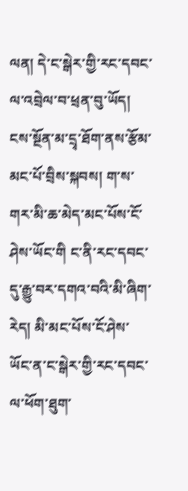ལན། དེ་ང་སྒེར་གྱི་རང་དབང་ལ་འབྲེལ་བ་ཕྲན་བུ་ཡོད། ངས་སྔོན་མ་དྲྭ་ཐོག་ནས་རྩོམ་མང་པོ་བྲིས་སྐབས། ག་ས་གར་མི་ཆ་མེད་མང་པོས་ངོ་ཤེས་ཡོང་གི ང་ནི་རང་དབང་དུ་རྒྱུ་བར་དགའ་བའི་མི་ཞིག་རེད། མི་མང་པོས་ངོ་ཤེས་ཡོང་ན་ང་སྒེར་གྱི་རང་དབང་ལ་ཕོག་ཐུག་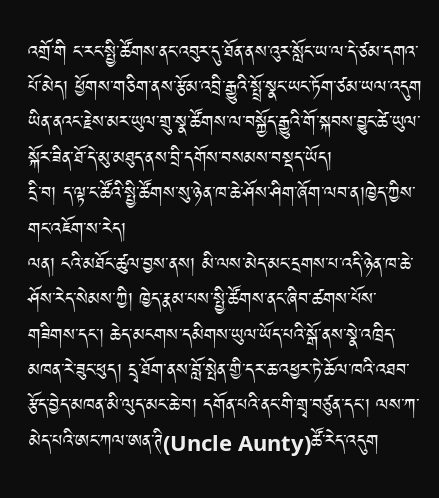འགྲོ་གི ང་རང་སྤྱི་ཚོགས་ནང་འབུར་དུ་ཐོན་ནས་འུར་སློང་ཡ་ལ་དེ་ཙམ་དགའ་པོ་མེད། ཕྱོགས་གཅིག་ནས་རྩོམ་འབྲི་རྒྱུའི་སྤྲོ་སྣང་ཡང་ཏོག་ཙམ་ཡལ་འདུག ཡིན་ནའང་རྗེས་མར་ཡུལ་གྲུ་སྣ་ཚོགས་ལ་བསྐྱོད་རྒྱུའི་གོ་སྐབས་བྱུང་ཚེ་ཡུལ་སྐོར་ཟིན་ཐོ་དེ་མུ་མཐུད་ནས་བྲི་དགོས་བསམས་བསྡད་ཡོད།
དྲི་བ། ད་ལྟ་ང་ཚོའི་སྤྱི་ཚོགས་སུ་ཉེན་ཁ་ཆེ་ཤོས་ཤིག་ཞོག་ལབ་ན།ཁྱེད་ཀྱིས་གང་འཇོག་ས་རེད།
ལན། ངའི་མཐོང་ཚུལ་བྱས་ནས། མི་ལས་མེད་མང་དྲགས་པ་འདི་ཉེན་ཁ་ཆེ་ཤོས་རེད་སེམས་ཀྱི། ཁྱེད་རྣམ་པས་སྤྱི་ཚོགས་ནང་ཞིབ་ཚགས་པོས་གཟིགས་དང་། ཆེད་མངགས་དམིགས་ཡུལ་ཡོད་པའི་སྒོ་ནས་སྣེ་འཁྲིད་མཁན་རེ་ཟུང་ཕུད། དྲྭ་ཐོག་ནས་བློ་སྤེན་གྱི་དར་ཆ་འཕྱར་ཏེ་ཆོལ་ཁའི་འཐབ་རྩོད་བྱེད་མཁན་མི་ལུད་མང་ཆེ་བ། དགོན་པའི་ནང་གི་གྲྭ་བཙུན་དང་། ལས་ཀ་མེད་པའི་ཨང་ཀལ་ཨན་ཊི(Uncle Aunty)ཚོ་རེད་འདུག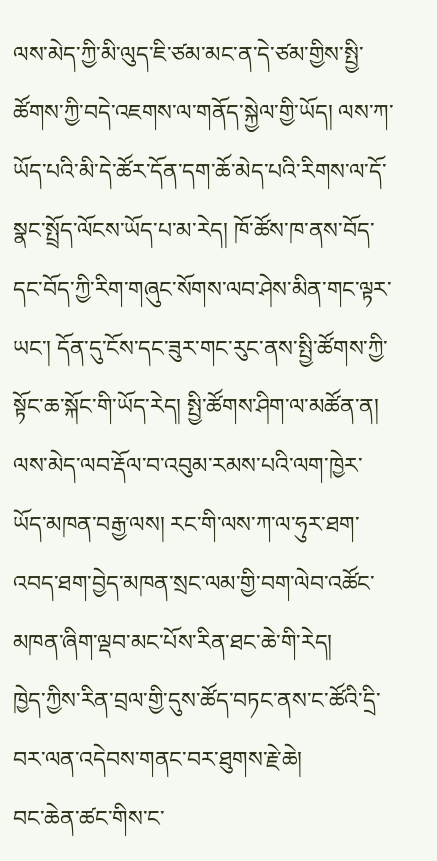ལས་མེད་ཀྱི་མི་ལུད་ཇི་ཙམ་མང་ན་དེ་ཙམ་གྱིས་སྤྱི་ཚོགས་ཀྱི་བདེ་འཇགས་ལ་གནོད་སྐྱེལ་གྱི་ཡོད། ལས་ཀ་ཡོད་པའི་མི་དེ་ཚོར་དོན་དག་ཆོ་མེད་པའི་རིགས་ལ་དོ་སྣང་སྤྲོད་ལོངས་ཡོད་པ་མ་རེད། ཁོ་ཚོས་ཁ་ནས་བོད་དང་བོད་ཀྱི་རིག་གཞུང་སོགས་ལབ་ཤེས་མིན་གང་ལྟར་ཡང་། དོན་དུ་ངོས་དང་ཟུར་གང་རུང་ནས་སྤྱི་ཚོགས་ཀྱི་སྟོང་ཆ་སྐོང་གི་ཡོད་རེད། སྤྱི་ཚོགས་ཤིག་ལ་མཚོན་ན། ལས་མེད་ལབ་རྡོལ་བ་འབུམ་རམས་པའི་ལག་ཁྱེར་ཡོད་མཁན་བརྒྱ་ལས། རང་གི་ལས་ཀ་ལ་ཧུར་ཐག་འབད་ཐག་བྱེད་མཁན་སྲང་ལམ་གྱི་བག་ལེབ་འཚོང་མཁན་ཞིག་ལྡབ་མང་པོས་རིན་ཐང་ཆེ་གི་རེད།
ཁྱེད་ཀྱིས་རིན་བྲལ་གྱི་དུས་ཚོད་བཏང་ནས་ང་ཚོའི་དྲི་བར་ལན་འདེབས་གནང་བར་ཐུགས་རྗེ་ཆེ།
བང་ཆེན་ཚང་གིས་ང་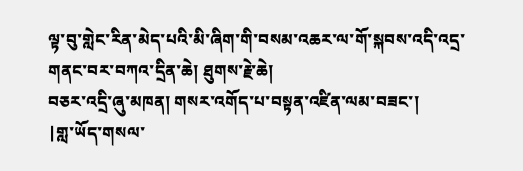ལྟ་བུ་གླེང་རིན་མེད་པའི་མི་ཞིག་གི་བསམ་འཆར་ལ་གོ་སྐབས་འདི་འདྲ་གནང་བར་བཀའ་དྲིན་ཆེ། ཐུགས་རྗེ་ཆེ།
བཅར་འདྲི་ཞུ་མཁན། གསར་འགོད་པ་བསྟན་འཛིན་ལམ་བཟང་།
|གླ་ཡོད་གསལ་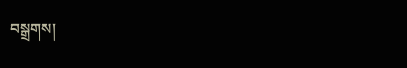བསྒྲགས།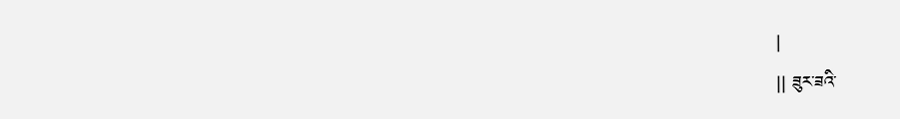|
|| ཟུར་ཟའི་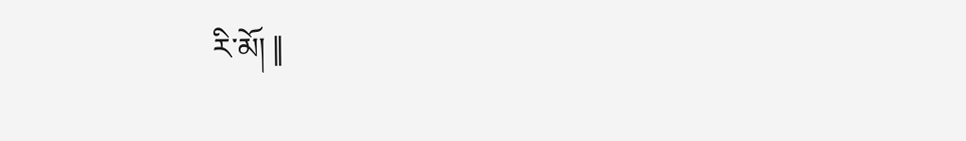རི་མོ། ||